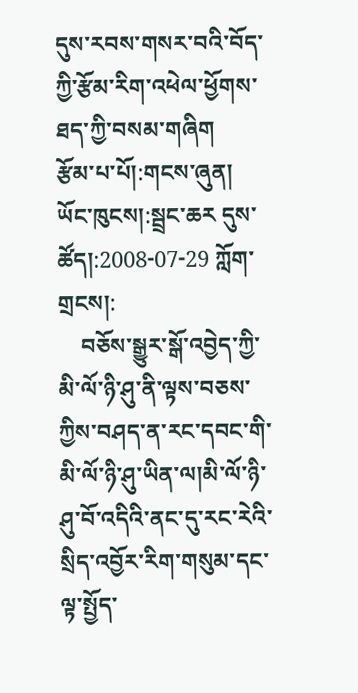དུས་རབས་གསར་བའི་བོད་ཀྱི་རྩོམ་རིག་འཕེལ་ཕྱོགས་ཐད་ཀྱི་བསམ་གཞིག
རྩོམ་པ་པོ།:གངས་ཞུན། ཡོང་ཁུངས།:སྦྲང་ཆར དུས་ཚོད།:2008-07-29 ཀློག་གྲངས།:
    བཅོས་སྒྱུར་སྒོ་འབྱེད་ཀྱི་མི་ལོ་ཉི་ཤུ་ནི་ལྟས་བཅས་ཀྱིས་བཤད་ན་རང་དབང་གི་མི་ལོ་ཉི་ཤུ་ཡིན་ལ།མི་ལོ་ཉི་ཤུ་བོ་འདིའི་ནང་དུ་རང་རེའི་སྲིད་འབྱོར་རིག་གསུམ་དང་ལྟ་སྤྱོད་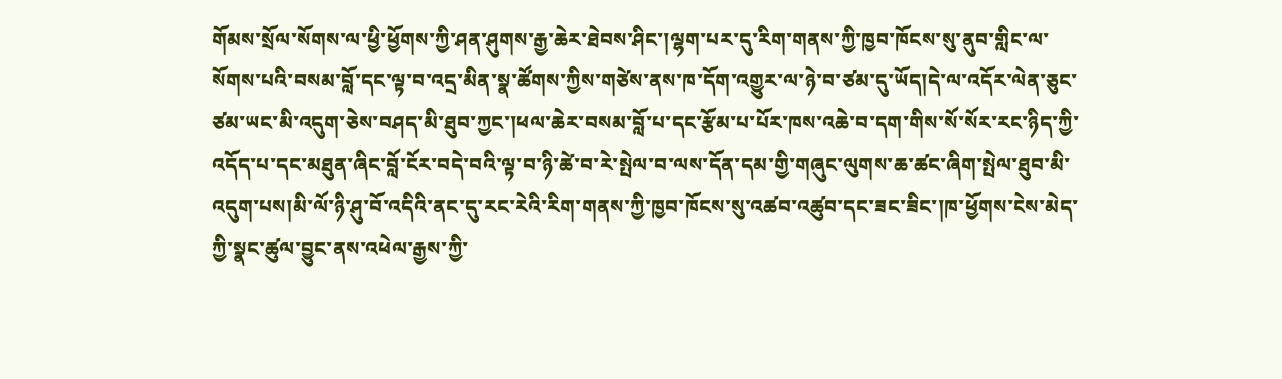གོམས་སྲོལ་སོགས་ལ་ཕྱི་ཕྱོགས་ཀྱི་ཤན་ཤུགས་རྒྱ་ཆེར་ཐེབས་ཤིང་།ལྷག་པར་དུ་རིག་གནས་ཀྱི་ཁྱབ་ཁོངས་སུ་ནུབ་གླིང་ལ་སོགས་པའི་བསམ་བློ་དང་ལྟ་བ་འདྲ་མིན་སྣ་ཚོགས་ཀྱིས་གཙེས་ནས་ཁ་དོག་འགྱུར་ལ་ཉེ་བ་ཙམ་དུ་ཡོད།དེ་ལ་འདོར་ལེན་ཅུང་ཙམ་ཡང་མི་འདུག་ཅེས་བཤད་མི་ཐུབ་ཀྱང་།ཕལ་ཆེར་བསམ་བློ་པ་དང་རྩོམ་པ་པོར་ཁས་འཆེ་བ་དག་གིས་སོ་སོར་རང་ཉིད་ཀྱི་འདོད་པ་དང་མཐུན་ཞིང་བློ་ངོར་བདེ་བའི་ལྟ་བ་ཉི་ཚེ་བ་རེ་སྤེལ་བ་ལས་དོན་དམ་གྱི་གཞུང་ལུགས་ཆ་ཚང་ཞིག་སྤེལ་ཐུབ་མི་འདུག་པས།མི་ལོ་ཉི་ཤུ་བོ་འདིའི་ནང་དུ་རང་རེའི་རིག་གནས་ཀྱི་ཁྱབ་ཁོངས་སུ་འཚབ་འཚུབ་དང་ཟང་ཟིང་།ཁ་ཕྱོགས་ངེས་མེད་ཀྱི་སྣང་ཚུལ་བྱུང་ནས་འཕེལ་རྒྱས་ཀྱི་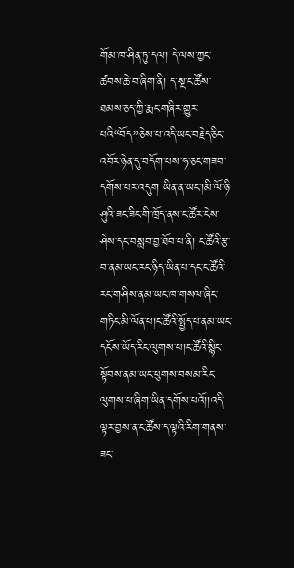གོམ་ཁ་ཤིན་ཏུ་དལ། དེ་ལས་ཀྱང་ཚབས་ཆེ་བ་ཞིག་ནི། ད་སྔ་ང་ཚོས་ཐམས་ཅད་ཀྱི་རྨང་གཞིར་གྱུར་པའི“བོད”ཅེས་པ་འདི་ཡང་བརྗེད་ཅིང་འབོར་ཉེན་དུ་བདོག་པས་ཧ་ཅང་གཟབ་དགོས་པར་འདུག ཡིན་ན་ཡང་།མི་ལོ་ཉི་ཤུའི་ཟང་ཟིང་གི་ཁྲོད་ནས་ང་ཚོར་ངེས་ཤེས་དང་བསླབ་བྱ་ཐོབ་པ་ནི། ང་ཚོའི་རྩ་བ་ནམ་ཡང་རང་ཉིད་ཡིན་པ་དང་ང་ཚོའི་རང་གཤིས་ནམ་ཡང་ཁ་གསལ་ཞིང་གཏིང་མི་ལོན་པ།ང་ཚོའི་སྤྱོད་པ་ནམ་ཡང་དངོས་ཡོད་རིང་ལུགས་པ།ང་ཚོའི་སྙིང་སྟོབས་ནམ་ཡང་ཕུགས་བསམ་རིང་ལུགས་པ་ཞིག་ཡིན་དགོས་པའོ།།འདི་ལྟར་བྱས་ན་ང་ཚོས་ད་ལྟའི་རིག་གནས་ཟང་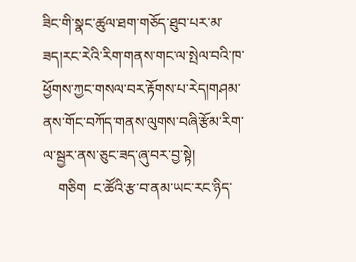ཟིང་གི་སྣང་ཚུལ་ཐག་གཅོད་ཐུབ་པར་མ་ཟད།རང་རེའི་རིག་གནས་གང་ལ་སྤེལ་བའི་ཁ་ཕྱོགས་ཀྱང་གསལ་བར་རྟོགས་པ་རེད།གཤམ་ནས་གོང་བཀོད་གནས་ལུགས་བཞི་རྩོམ་རིག་ལ་སྦྱར་ནས་ཅུང་ཟད་ཞུ་བར་བྱ་སྟེ།
    གཅིག  ང་ཚོའི་རྩ་བ་ནམ་ཡང་རང་ཉིད་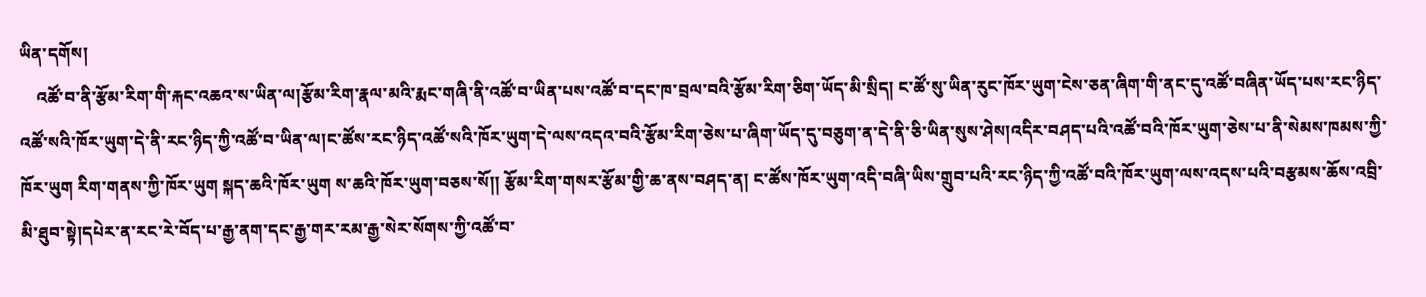ཡིན་དགོས།
    འཚོ་བ་ནི་རྩོམ་རིག་གི་རྐང་འཆའ་ས་ཡིན་ལ།རྩོམ་རིག་རྣལ་མའི་རྨང་གཞི་ནི་འཚོ་བ་ཡིན་པས་འཚོ་བ་དང་ཁ་བྲལ་བའི་རྩོམ་རིག་ཅིག་ཡོད་མི་སྲིད། ང་ཚོ་སུ་ཡིན་རུང་ཁོར་ཡུག་ངེས་ཅན་ཞིག་གི་ནང་དུ་འཚོ་བཞིན་ཡོད་པས་རང་ཉིད་འཚོ་སའི་ཁོར་ཡུག་དེ་ནི་རང་ཉིད་ཀྱི་འཚོ་བ་ཡིན་ལ།ང་ཚོས་རང་ཉིད་འཚོ་སའི་ཁོར་ཡུག་དེ་ལས་འདའ་བའི་རྩོམ་རིག་ཅེས་པ་ཞིག་ཡོད་དུ་བཅུག་ན་དེ་ནི་ཅི་ཡིན་སུས་ཤེས།འདིར་བཤད་པའི་འཚོ་བའི་ཁོར་ཡུག་ཅེས་པ་ནི་སེམས་ཁམས་ཀྱི་ཁོར་ཡུག རིག་གནས་ཀྱི་ཁོར་ཡུག སྐད་ཆའི་ཁོར་ཡུག ས་ཆའི་ཁོར་ཡུག་བཅས་སོ།། རྩོམ་རིག་གསར་རྩོམ་གྱི་ཆ་ནས་བཤད་ན། ང་ཚོས་ཁོར་ཡུག་འདི་བཞི་ཡིས་གྲུབ་པའི་རང་ཉིད་ཀྱི་འཚོ་བའི་ཁོར་ཡུག་ལས་འདས་པའི་བརྩམས་ཆོས་འབྲི་མི་ཐུབ་སྟེ།དཔེར་ན་རང་རེ་བོད་པ་རྒྱ་ནག་དང་རྒྱ་གར་རམ་རྒྱ་སེར་སོགས་ཀྱི་འཚོ་བ་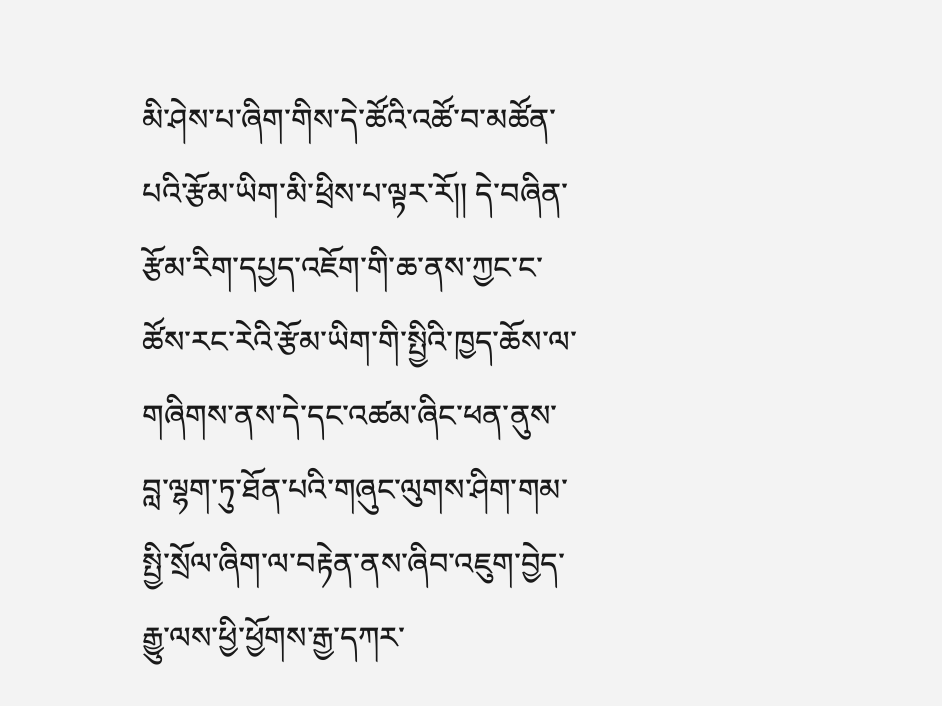མི་ཤེས་པ་ཞིག་གིས་དེ་ཚོའི་འཚོ་བ་མཚོན་པའི་རྩོམ་ཡིག་མི་ཕྲིས་པ་ལྟར་རོ།། དེ་བཞིན་རྩོམ་རིག་དཔྱད་འཇོག་གི་ཆ་ནས་ཀྱང་ང་ཚོས་རང་རེའི་རྩོམ་ཡིག་གི་སྤྱིའི་ཁྱད་ཆོས་ལ་གཞིགས་ནས་དེ་དང་འཚམ་ཞིང་ཕན་ནུས་བླ་ལྷག་ཏུ་ཐོན་པའི་གཞུང་ལུགས་ཤིག་གམ་སྤྱི་སྲོལ་ཞིག་ལ་བརྟེན་ནས་ཞིབ་འཇུག་བྱེད་རྒྱུ་ལས་ཕྱི་ཕྱོགས་རྒྱ་དཀར་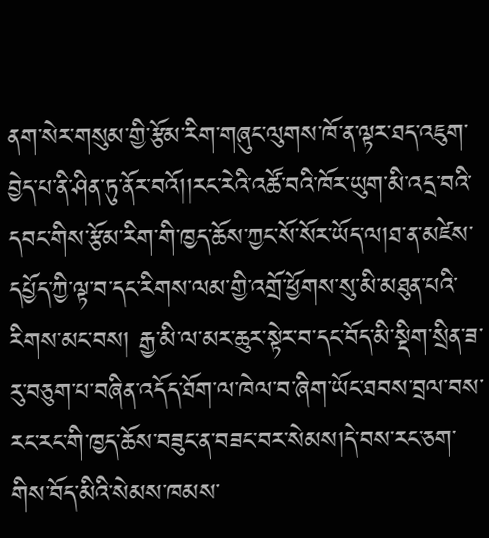ནག་སེར་གསུམ་གྱི་རྩོམ་རིག་གཞུང་ལུགས་ཁོ་ན་ལྟར་ཐད་འཇུག་བྱེད་པ་ནི་ཤིན་ཏུ་ནོར་བའོ།།རང་རེའི་འཚོ་བའི་ཁོར་ཡུག་མི་འདྲ་བའི་དབང་གིས་རྩོམ་རིག་གི་ཁྱད་ཆོས་ཀྱང་སོ་སོར་ཡོད་ལ།ཐ་ན་མཛེས་དཔྱོད་ཀྱི་ལྟ་བ་དང་རིགས་ལམ་གྱི་འགྲོ་ཕྱོགས་སུ་མི་མཐུན་པའི་རིགས་མང་བས། རྒྱ་མི་ལ་མར་ཆུར་སྟེར་བ་དང་བོད་མི་སྡིག་སྲིན་ཟ་རུ་བཅུག་པ་བཞིན་འདོད་ཐོག་ལ་ཁེལ་བ་ཞིག་ཡོང་ཐབས་བྲལ་བས་རང་རང་གི་ཁྱད་ཆོས་བཟུང་ན་བཟང་བར་སེམས།དེ་བས་རང་ཅག་གིས་བོད་མིའི་སེམས་ཁམས་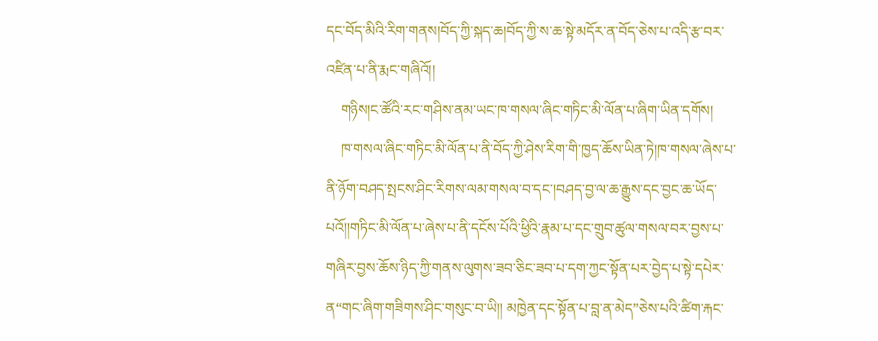དང་བོད་མིའི་རིག་གནས།བོད་ཀྱི་སྐད་ཆ།བོད་ཀྱི་ས་ཆ་སྟེ་མདོར་ན་བོད་ཅེས་པ་འདི་རྩ་བར་འཛིན་པ་ནི་རྨང་གཞིའོ།།
    གཉིས།ང་ཚོའི་རང་གཤིས་ནམ་ཡང་ཁ་གསལ་ཞིང་གཏིང་མི་ལོན་པ་ཞིག་ཡིན་དགོས།
    ཁ་གསལ་ཞིང་གཏིང་མི་ལོན་པ་ནི་བོད་ཀྱི་ཤེས་རིག་གི་ཁྱད་ཆོས་ཡིན་ཏེ།ཁ་གསལ་ཞེས་པ་ནི་ཉོག་བཤད་སྤངས་ཤིང་རིགས་ལམ་གསལ་བ་དང་།བཤད་བྱ་ལ་ཆ་རྒྱུས་དང་བྱང་ཆ་ཡོད་པའོ།།གཏིང་མི་ལོན་པ་ཞེས་པ་ནི་དངོས་པོའི་ཕྱིའི་རྣམ་པ་དང་གྲུབ་ཚུལ་གསལ་བར་བྱས་པ་གཞིར་བྱས་ཆོས་ཉིད་ཀྱི་གནས་ལུགས་ཟབ་ཅིང་ཟབ་པ་དག་ཀྱང་སྟོན་པར་བྱེད་པ་སྟེ་དཔེར་ན“གང་ཞིག་གཟིགས་ཤིང་གསུང་བ་ཡི།། མཁྱེན་དང་སྟོན་པ་བླ་ན་མེད”ཅེས་པའི་ཚིག་རྐང་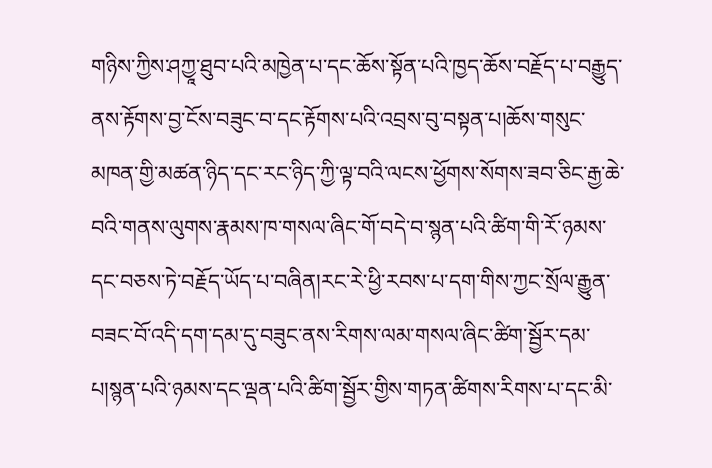གཉིས་ཀྱིས་ཤཀྱཱ་ཐུབ་པའི་མཁྱེན་པ་དང་ཆོས་སྟོན་པའི་ཁྱད་ཆོས་བརྗོད་པ་བརྒྱུད་ནས་རྟོགས་བྱ་ངོས་བཟུང་བ་དང་རྟོགས་པའི་འབྲས་བུ་བསྟན་པ།ཆོས་གསུང་མཁན་གྱི་མཚན་ཉིད་དང་རང་ཉིད་ཀྱི་ལྟ་བའི་ལངས་ཕྱོགས་སོགས་ཟབ་ཅིང་རྒྱ་ཆེ་བའི་གནས་ལུགས་རྣམས་ཁ་གསལ་ཞིང་གོ་བདེ་བ་སྙན་པའི་ཚིག་གི་རོ་ཉམས་དང་བཅས་ཏེ་བརྗོད་ཡོད་པ་བཞིན།རང་རེ་ཕྱི་རབས་པ་དག་གིས་ཀྱང་སྲོལ་རྒྱུན་བཟང་བོ་འདི་དག་དམ་དུ་བཟུང་ནས་རིགས་ལམ་གསལ་ཞིང་ཚིག་སྦྱོར་དམ་པ།སྙན་པའི་ཉམས་དང་ལྡན་པའི་ཚིག་སྦྱོར་གྱིས་གཏན་ཚིགས་རིགས་པ་དང་མི་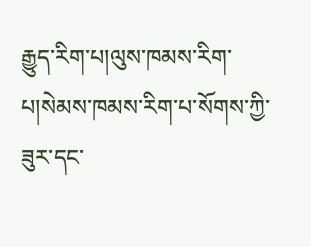རྒྱུད་རིག་པ།ལུས་ཁམས་རིག་པ།སེམས་ཁམས་རིག་པ་སོགས་ཀྱི་ཟུར་དང་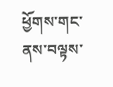ཕྱོགས་གང་ནས་བལྟས་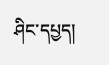ཤིང་དཔྱད།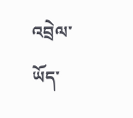འབྲེལ་ཡོད་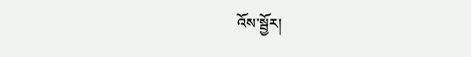འོས་སྦྱོར།